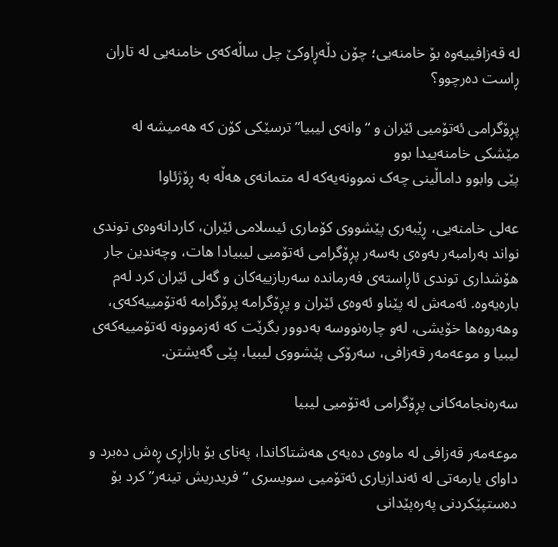لە قەزافییەوە بۆ خامنەیی؛ چۆن دڵەڕاوکێ چل ساڵەکەی خامنەیی لە تاران ڕاست دەرچوو؟

پڕۆگرامی ئەتۆمیی ئێران و “وانەی لیبیا” ترسێکی کۆن کە هەمیشە لە مێشکی خامنەییدا بوو
پێی وابوو داماڵینی چەک نموونەیەکە لە متمانەی هەڵە بە ڕۆژئاوا

عەلی خامنەیی، ڕێبەری پێشووی کۆماری ئیسلامی ئێران، کاردانەوەی توندی نواند بەرامبەر بەوەی بەسەر پڕۆگرامی ئەتۆمیی لیبیادا هات، وچەندین جار هۆشداری توندی ئاڕاستەی فەرماندە سەربازییەکان و گەلی ئێران کرد لەم بارەیەوە. ئەمەش لە پێناو ئەوەی ئێران و پڕۆگرامە پرۆگرامە ئەتۆمییەکەی، وهەروەها خۆیشی، لەو چارەنووسە بەدوور بگرێت کە ئەزموونە ئەتۆمییەکەی لیبیا و موعەمەر قەزافی، سەرۆکی پێشووی لیبیا، پێی گەیشتن.

سەرەنجامەکانی پڕۆگرامی ئەتۆمیی لیبیا

موعەمەر قەزافی لە ماوەی دەیەی هەشتاکاندا، پەنای بۆ بازاڕی ڕەش دەبرد و داوای یارمەتی لە ئەندازیاری ئەتۆمیی سویسری “فریدریش تینەر” کرد بۆ دەستپێکردنی پەرەپێدانی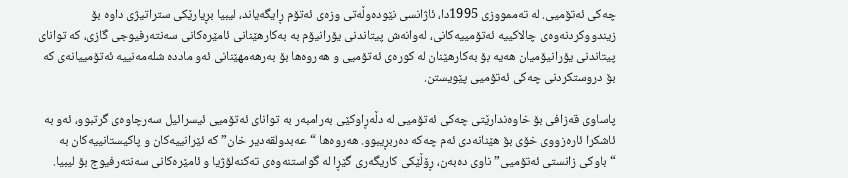چەکی ئەتۆمیی. لە تەممووزی 1995دا، ئاژانسی نێودەوڵەتی وزەی ئەتۆم ڕایگەیاند، لیبیا بڕیارێکی ستراتیژی داوە بۆ زیندووکردنەوەی چالاکییە ئەتۆمییەکانی، لەوانەش پیتاندنی یۆرانیۆم بە بەکارهێنانی ئامێرەکانی سەنتەرفیوجی گازی، کە توانای پیتاندنی یۆرانیۆمیان هەیە بۆ بەکارهێنان لە کورەی ئەتۆمیی و هەروەها بۆ بەرهەمهێنانی ئەو ماددە شلەمەنییە ئەتۆمییانەی کە بۆ دروستکردنی چەکی ئەتۆمیی پێویستن.

پاساوی قەزافی بۆ خاوەندارێتی چەکی ئەتۆمیی لە دڵەڕاوکێی بەرامبەر بە توانای ئەتۆمیی ئیسرائیل سەرچاوەی گرتبوو، ئەو بە ئاشکرا ئارەزووی خۆی بۆ هێنانەدی ئەم چەکە دەربڕیبوو. هەروەها “عەبدولقەدیر خان” کە ئێرانییەکان و پاکیستانییەکان بە “باوکی زانستی ئەتۆمیی” ناوی دەبەن، ڕۆڵێکی کاریگەری گێڕا لە گواستنەوەی تەکنەلۆژیا و ئامێرەکانی سەنتەرفیوج بۆ لیبیا.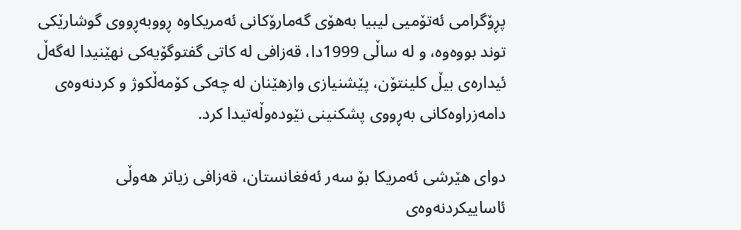پڕۆگرامی ئەتۆمیی لیبیا بەهۆی گەمارۆکانی ئەمریکاوە ڕووبەڕووی گوشارێکی توند بووەوە، و لە ساڵی 1999دا، قەزافی لە کاتی گفتوگۆیەکی نهێنیدا لەگەڵ ئیدارەی بیڵ کلینتۆن، پێشنیازی وازهێنان لە چەکی کۆمەڵکوژ و کردنەوەی دامەزراوەکانی بەڕووی پشکنینی نێودەوڵەتیدا کرد.

دوای هێرشی ئەمریکا بۆ سەر ئەفغانستان، قەزافی زیاتر هەوڵی ئاساییکردنەوەی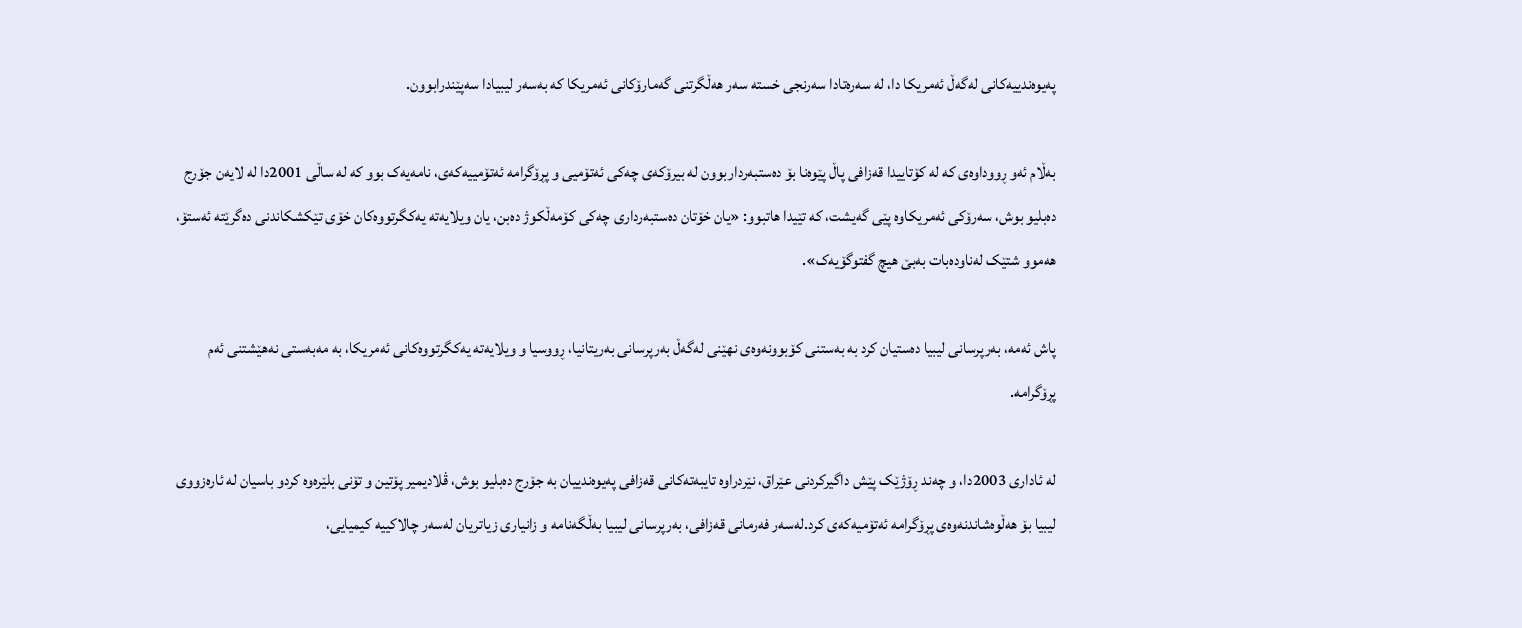پەیوەندییەکانی لەگەڵ ئەمریکا دا، لە سەرەتادا سەرنجی خستە سەر هەڵگرتنی گەمارۆکانی ئەمریکا کە بەسەر لیبیادا سەپێندرابوون.

بەڵام ئەو ڕووداوەی کە لە کۆتاییدا قەزافی پاڵ پێوەنا بۆ دەستبەرداربوون لە بیرۆکەی چەکی ئەتۆمیی و پڕۆگرامە ئەتۆمییەکەی، نامەیەک بوو کە لە ساڵی 2001دا لە لایەن جۆرج دەبلیو بوش، سەرۆکی ئەمریکاوە پێی گەیشت، کە تێیدا هاتبوو: «یان خۆتان دەستبەرداری چەکی کۆمەڵکوژ دەبن، یان ویلایەتە یەکگرتووەکان خۆی تێکشکاندنی دەگرێتە ئەستۆ، هەموو شتێک لەناودەبات بەبێ هیچ گفتوگۆیەک».

پاش ئەمە، بەرپرسانی لیبیا دەستیان کرد بە بەستنی کۆبوونەوەی نهێنی لەگەڵ بەرپرسانی بەریتانیا، ڕووسیا و ویلایەتە یەکگرتووەکانی ئەمریکا، بە مەبەستی نەهێشتنی ئەم پڕۆگرامە.

لە ئاداری 2003دا، و چەند ڕۆژێک پێش داگیرکردنی عێراق، نێردراوە تایبەتەکانی قەزافی پەیوەندییان بە جۆرج دەبلیو بوش، ڤلادیمیر پۆتین و تۆنی بلێرەوە کردو باسیان لە ئارەزووی لیبیا بۆ هەڵوەشاندنەوەی پڕۆگرامە ئەتۆمیەکەی کرد.لەسەر فەرمانی قەزافی، بەرپرسانی لیبیا بەڵگەنامە و زانیاری زیاتریان لەسەر چالاکییە کیمیایی،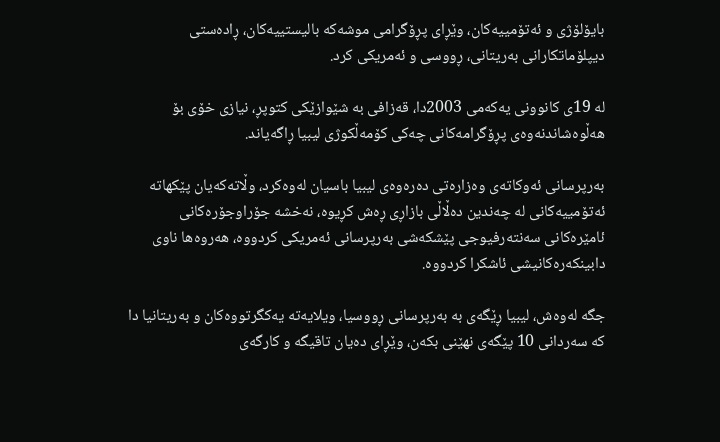بایۆلۆژی و ئەتۆمییەکان، وێڕای پڕۆگرامی موشەکە بالیستییەکان، ڕادەستی دیپلۆماتکارانی بەریتانی، ڕووسی و ئەمریکی کرد.

لە 19ی کانوونی یەکەمی 2003دا، قەزافی بە شێوازێکی کتوپڕ، نیازی خۆی بۆ هەڵوەشاندنەوەی پڕۆگرامەکانی چەکی کۆمەڵکوژی لیبیا ڕاگەیاند.

بەرپرسانی ئەوکاتەی وەزارەتی دەرەوەی لیبیا باسیان لەوەکرد، وڵاتەکەیان پێکهاتە ئەتۆمییەکانی لە چەندین دەڵاڵی بازاڕی ڕەش کڕیوە، نەخشە جۆراوجۆرەکانی ئامێرەکانی سەنتەرفیوجی پێشکەشی بەرپرسانی ئەمریکی کردووە، هەروەها ناوی دابینکەرەکانیشی ئاشکرا کردووە.

جگە لەوەش، لیبیا ڕێگەی بە بەرپرسانی ڕووسیا، ویلایەتە یەکگرتووەکان و بەریتانیا دا کە سەردانی 10 پێگەی نهێنی بکەن، وێڕای دەیان تاقیگە و کارگەی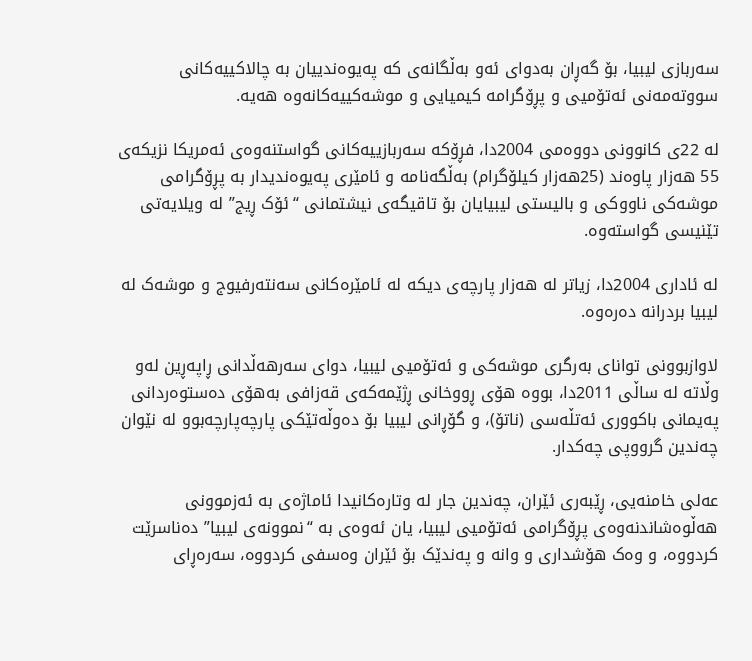سەربازی لیبیا، بۆ گەڕان بەدوای ئەو بەڵگانەی کە پەیوەندییان بە چالاکییەکانی سووتەمەنی ئەتۆمیی و پڕۆگرامە کیمیایی و موشەکییەکانەوە هەیە.

لە 22ی کانوونی دووەمی 2004دا، فڕۆکە سەربازییەکانی گواستنەوەی ئەمریکا نزیکەی 55 هەزار پاوەند (25هەزار کیلۆگرام) بەڵگەنامە و ئامێری پەیوەندیدار بە پڕۆگرامی موشەکی ناووکی و بالیستی لیبیایان بۆ تاقیگەی نیشتمانی “ئۆک ڕیج” لە ویلایەتی تێنیسی گواستەوە.

لە ئاداری 2004دا، زیاتر لە هەزار پارچەی دیکە لە ئامێرەکانی سەنتەرفیوج و موشەک لە لیبیا بردرانە دەرەوە.

لاوازبوونی توانای بەرگری موشەکی و ئەتۆمیی لیبیا، دوای سەرهەڵدانی ڕاپەڕین لەو وڵاتە لە ساڵی 2011دا، بووە هۆی ڕووخانی ڕژێمەکەی قەزافی بەهۆی دەستوەردانی پەیمانی باکووری ئەتڵەسی (ناتۆ)، و گۆڕانی لیبیا بۆ دەوڵەتێکی پارچەپارچەبوو لە نێوان چەندین گرووپی چەکدار.

عەلی خامنەیی، ڕێبەری ئێران، چەندین جار لە وتارەکانیدا ئاماژەی بە ئەزموونی هەڵوەشاندنەوەی پڕۆگرامی ئەتۆمیی لیبیا، یان ئەوەی بە “نموونەی لیبیا” دەناسرێت کردووە، و وەک هۆشداری و وانە و پەندێک بۆ ئێران وەسفی کردووە، سەرەڕای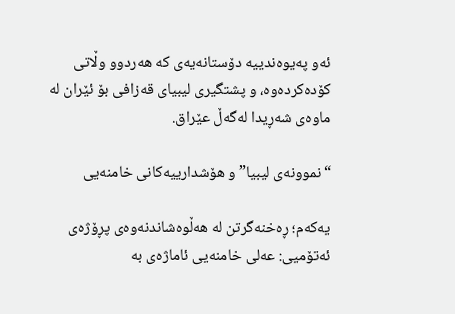ئەو پەیوەندییە دۆستانەیەی کە هەردوو وڵاتی کۆدەکردەوە، و پشتگیری لیبیای قەزافی بۆ ئێران لە ماوەی شەڕیدا لەگەڵ عێراق.

“نموونەی لیبیا” و هۆشدارییەکانی خامنەیی

یەکەم؛ ڕەخنەگرتن لە هەڵوەشاندنەوەی پڕۆژەی ئەتۆمیی: عەلی خامنەیی ئاماژەی بە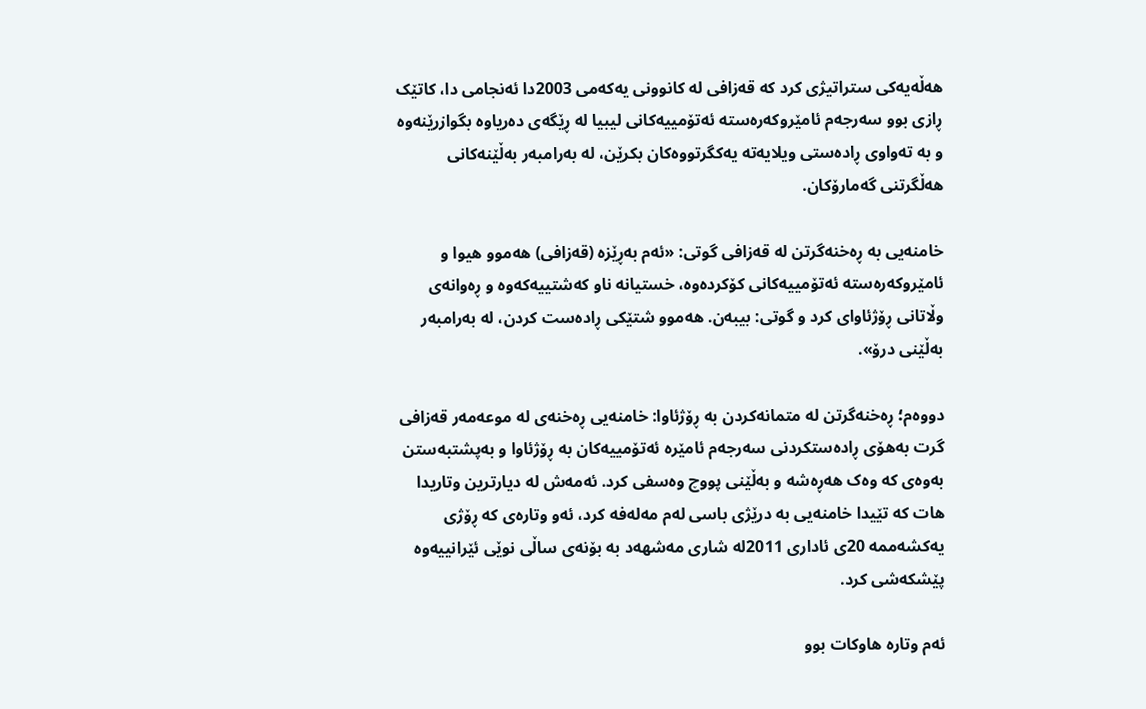هەڵەیەکی ستراتیژی کرد کە قەزافی لە کانوونی یەکەمی 2003دا ئەنجامی دا، کاتێک ڕازی بوو سەرجەم ئامێروکەرەستە ئەتۆمییەکانی لیبیا لە ڕێگەی دەریاوە بگوازرێنەوە و بە تەواوی ڕادەستی ویلایەتە یەکگرتووەکان بکرێن، لە بەرامبەر بەڵێنەکانی هەڵگرتنی گەمارۆکان.

خامنەیی بە ڕەخنەگرتن لە قەزافی گوتی: «ئەم بەڕێزە (قەزافی) هەموو هیوا و ئامێروکەرەستە ئەتۆمییەکانی کۆکردەوە، خستیانە ناو کەشتییەکەوە و ڕەوانەی وڵاتانی ڕۆژئاوای کرد و گوتی: بیبەن. هەموو شتێکی ڕادەست کردن، لە بەرامبەر بەڵێنی درۆ».

دووەم؛ ڕەخنەگرتن لە متمانەکردن بە ڕۆژئاوا: خامنەیی ڕەخنەی لە موعەمەر قەزافی گرت بەهۆی ڕادەستکردنی سەرجەم ئامێرە ئەتۆمییەکان بە ڕۆژئاوا و بەپشتبەستن بەوەی کە وەک هەڕەشە و بەڵێنی پووچ وەسفی کرد. ئەمەش لە دیارترین وتاریدا هات کە تێیدا خامنەیی بە درێژی باسی لەم مەلەفە کرد، ئەو وتارەی کە ڕۆژی یەکشەممە 20ی ئاداری 2011لە شاری مەشهەد بە بۆنەی ساڵی نوێی ئێرانییەوە پێشکەشی کرد.

ئەم وتارە هاوکات بوو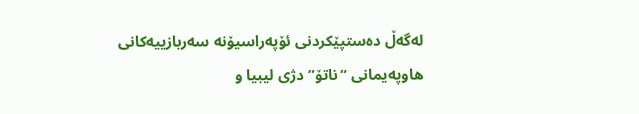لەگەڵ دەستپێکردنی ئۆپەراسیۆنە سەربازییەکانی هاوپەیمانی “ناتۆ” دژی لیبیا و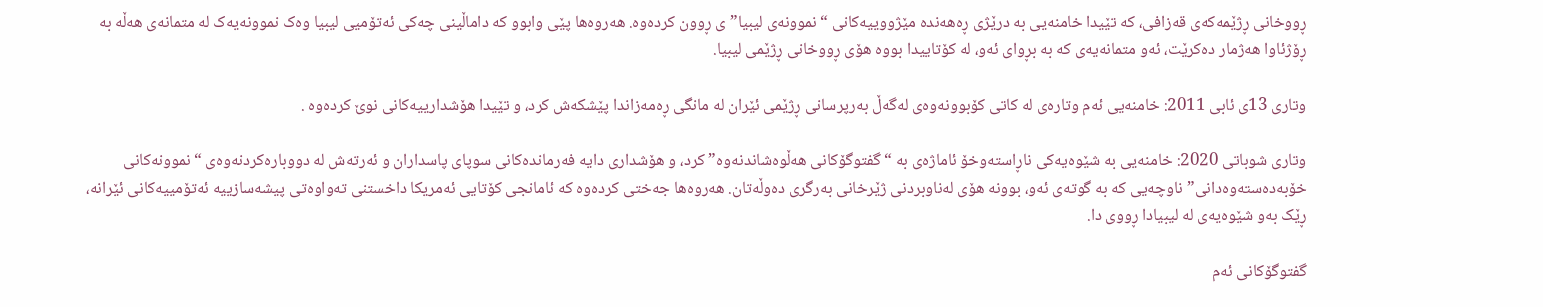ڕووخانی ڕژێمەکەی قەزافی، کە تێیدا خامنەیی بە درێژی ڕەهەندە مێژووییەکانی “نموونەی لیبیا”ی ڕوون کردەوە. هەروەها پێی وابوو کە داماڵینی چەکی ئەتۆمیی لیبیا وەک نموونەیەک لە متمانەی هەڵە بە ڕۆژئاوا هەژمار دەکرێت، ئەو متمانەیەی کە بە بڕوای ئەو، لە کۆتاییدا بووە هۆی ڕووخانی ڕژێمی لیبیا.

وتاری 13ی ئابی 2011: خامنەیی ئەم وتارەی لە کاتی کۆبوونەوەی لەگەڵ بەرپرسانی ڕژێمی ئێران لە مانگی ڕەمەزاندا پێشکەش کرد، و تێیدا هۆشدارییەکانی نوێ کردەوە .

وتاری شوباتی 2020: خامنەیی بە شێوەیەکی ناڕاستەوخۆ ئاماژەی بە “گفتوگۆکانی هەڵوەشاندنەوە” کرد، و هۆشداری دایە فەرماندەکانی سوپای پاسداران و ئەرتەش لە دووبارەکردنەوەی “نموونەکانی خۆبەدەستەوەدانی” ناوچەیی کە بە گوتەی ئەو، بوونە هۆی لەناوبردنی ژێرخانی بەرگری دەوڵەتان. هەروەها جەختی کردەوە کە ئامانجی کۆتایی ئەمریکا داخستنی تەواوەتی پیشەسازییە ئەتۆمییەکانی ئێرانە، ڕێک بەو شێوەیەی لە لیبیادا ڕووی دا.

گفتوگۆکانی ئەم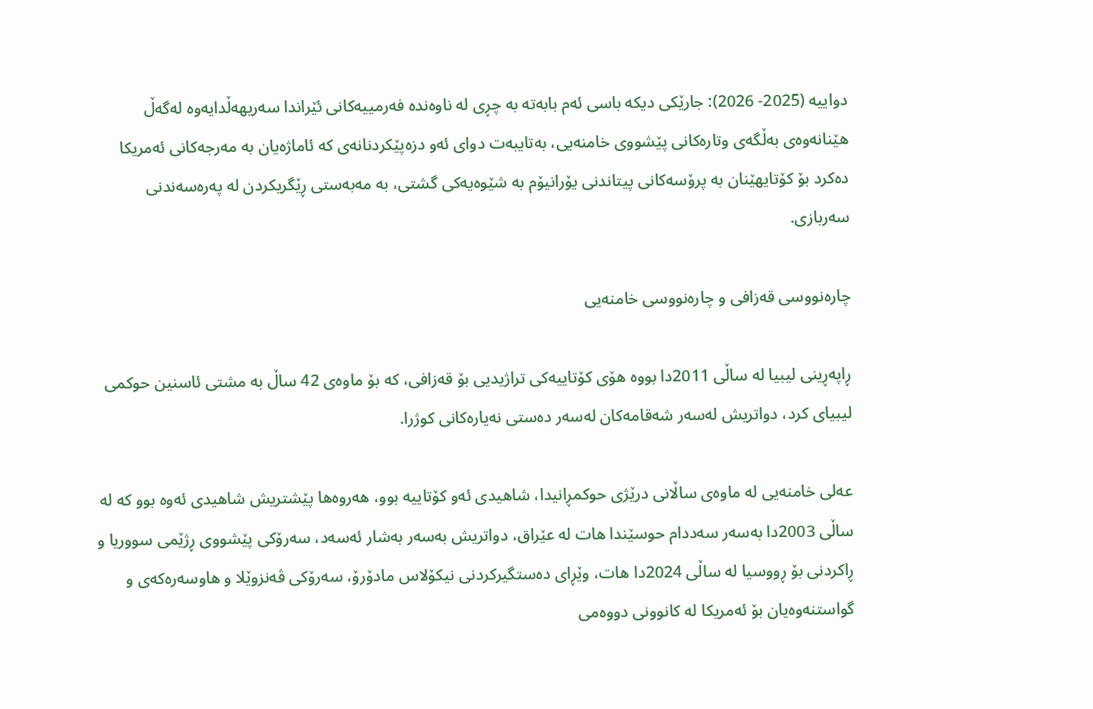دواییە (2025- 2026): جارێکی دیکە باسی ئەم بابەتە بە چڕی لە ناوەندە فەرمییەکانی ئێراندا سەریهەڵدایەوە لەگەڵ هێنانەوەی بەڵگەی وتارەکانی پێشووی خامنەیی، بەتایبەت دوای ئەو دزەپێکردنانەی کە ئاماژەیان بە مەرجەکانی ئەمریکا دەکرد بۆ کۆتایهێنان بە پرۆسەکانی پیتاندنی یۆرانیۆم بە شێوەیەکی گشتی، بە مەبەستی ڕێگریکردن لە پەرەسەندنی سەربازی.

چارەنووسی قەزافی و چارەنووسی خامنەیی

ڕاپەڕینی لیبیا لە ساڵی 2011دا بووە هۆی کۆتاییەکی تراژیدیی بۆ قەزافی، کە بۆ ماوەی 42 ساڵ بە مشتی ئاسنین حوکمی لیبیای کرد، دواتریش لەسەر شەقامەکان لەسەر دەستی نەیارەکانی کوژرا.

عەلی خامنەیی لە ماوەی ساڵانی درێژی حوکمڕانیدا، شاهیدی ئەو کۆتاییە بوو، هەروەها پێشتریش شاهیدی ئەوە بوو کە لە ساڵی 2003دا بەسەر سەددام حوسێندا هات لە عێراق، دواتریش بەسەر بەشار ئەسەد، سەرۆکی پێشووی ڕژێمی سووریا و ڕاکردنی بۆ ڕووسیا لە ساڵی 2024دا هات، وێڕای دەستگیرکردنی نیکۆلاس مادۆرۆ، سەرۆکی ڤەنزوێلا و هاوسەرەکەی و گواستنەوەیان بۆ ئەمریکا لە کانوونی دووەمی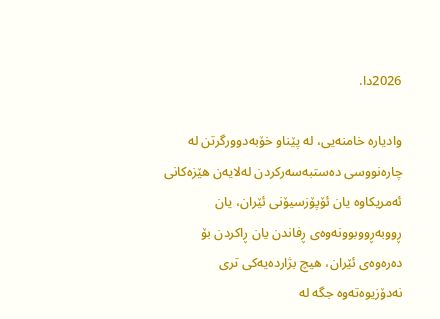2026دا.

وادیارە خامنەیی، لە پێناو خۆبەدوورگرتن لە چارەنووسی دەستبەسەرکردن لەلایەن هێزەکانی ئەمریکاوە یان ئۆپۆزسیۆنی ئێران، یان ڕووبەڕووبوونەوەی ڕفاندن یان ڕاکردن بۆ دەرەوەی ئێران، هیچ بژاردەیەکی تری نەدۆزیوەتەوە جگە لە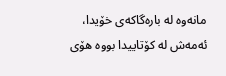مانەوە لە بارەگاکەی خۆیدا، ئەمەش لە کۆتاییدا بووە هۆی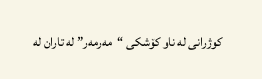کوژرانی لە ناو کۆشکی “مەرمەر” لە تاران لە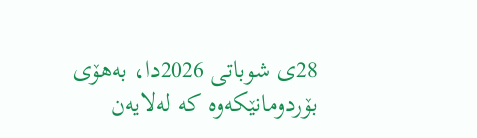28ی شوباتی 2026دا، بەهۆی بۆردومانێکەوە کە لەلایەن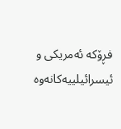فڕۆکە ئەمریکی و ئیسرائیلییەکانەوە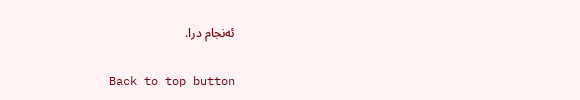ئەنجام درا.

Back to top button